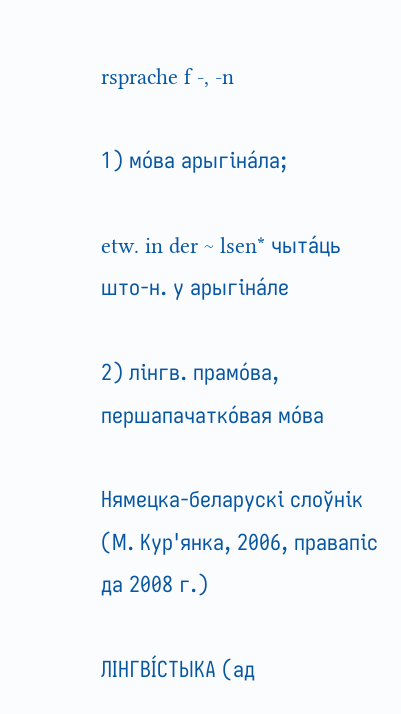rsprache f -, -n

1) мо́ва арыгіна́ла;

etw. in der ~ lsen* чыта́ць што-н. у арыгіна́ле

2) лінгв. прамо́ва, першапачатко́вая мо́ва

Нямецка-беларускі слоўнік (М. Кур'янка, 2006, правапіс да 2008 г.)

ЛІНГВІ́СТЫКА (ад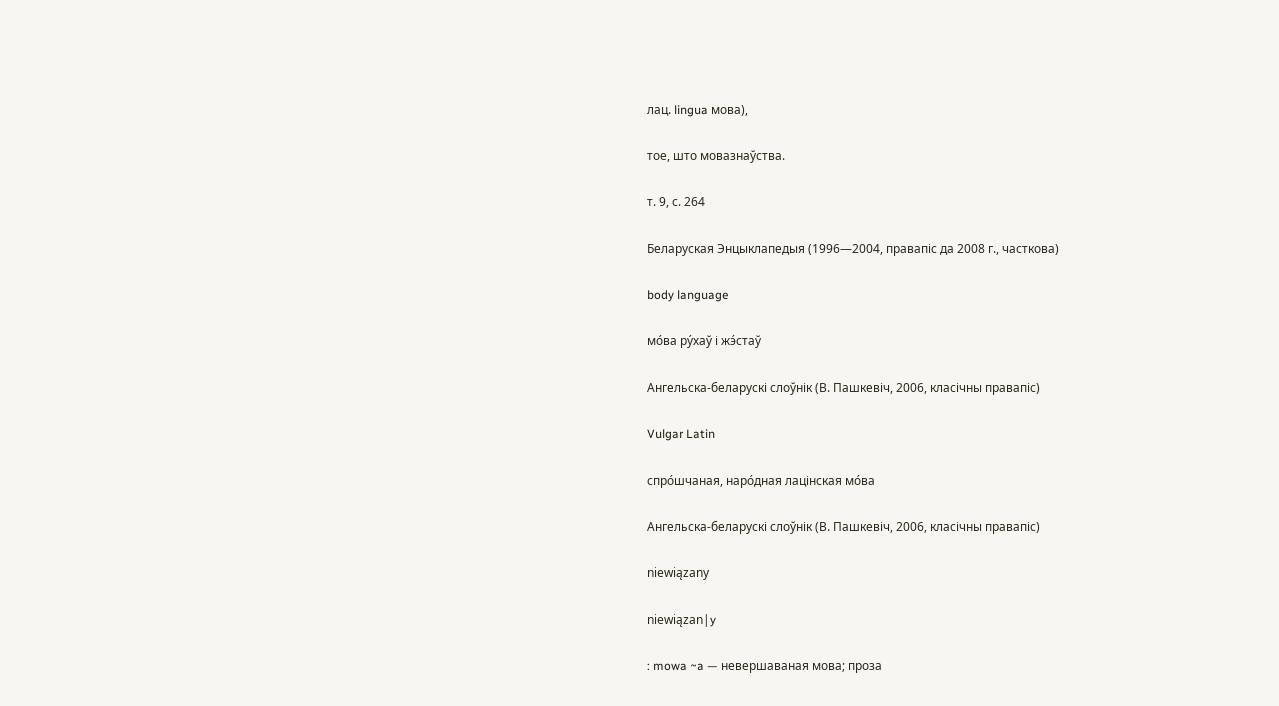лац. lingua мова),

тое, што мовазнаўства.

т. 9, с. 264

Беларуская Энцыклапедыя (1996—2004, правапіс да 2008 г., часткова)

body language

мо́ва ру́хаў і жэ́стаў

Ангельска-беларускі слоўнік (В. Пашкевіч, 2006, класічны правапіс)

Vulgar Latin

спро́шчаная, наро́дная лацінская мо́ва

Ангельска-беларускі слоўнік (В. Пашкевіч, 2006, класічны правапіс)

niewiązany

niewiązan|y

: mowa ~a — невершаваная мова; проза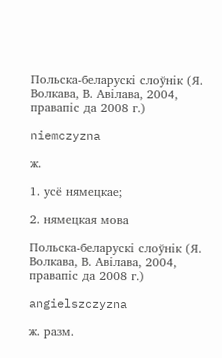Польска-беларускі слоўнік (Я. Волкава, В. Авілава, 2004, правапіс да 2008 г.)

niemczyzna

ж.

1. усё нямецкае;

2. нямецкая мова

Польска-беларускі слоўнік (Я. Волкава, В. Авілава, 2004, правапіс да 2008 г.)

angielszczyzna

ж. разм.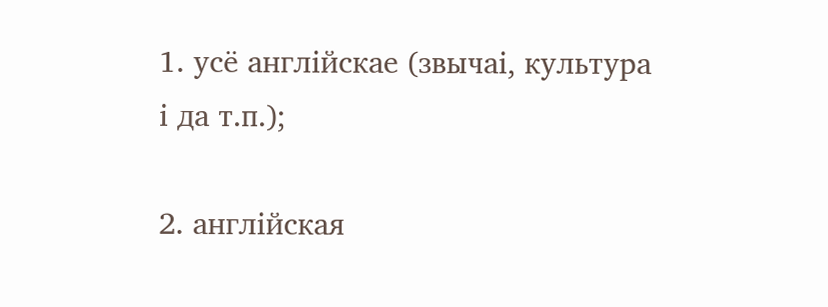1. усё англійскае (звычаі, культура і да т.п.);

2. англійская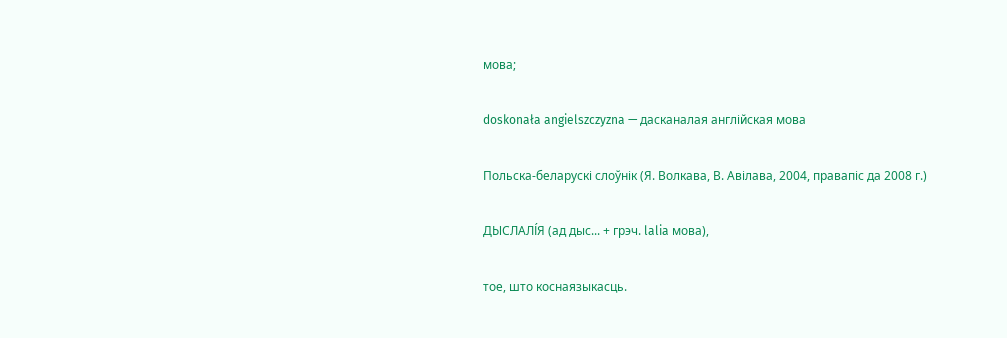мова;

doskonała angielszczyzna — дасканалая англійская мова

Польска-беларускі слоўнік (Я. Волкава, В. Авілава, 2004, правапіс да 2008 г.)

ДЫСЛАЛІ́Я (ад дыс... + грэч. lalia мова),

тое, што коснаязыкасць.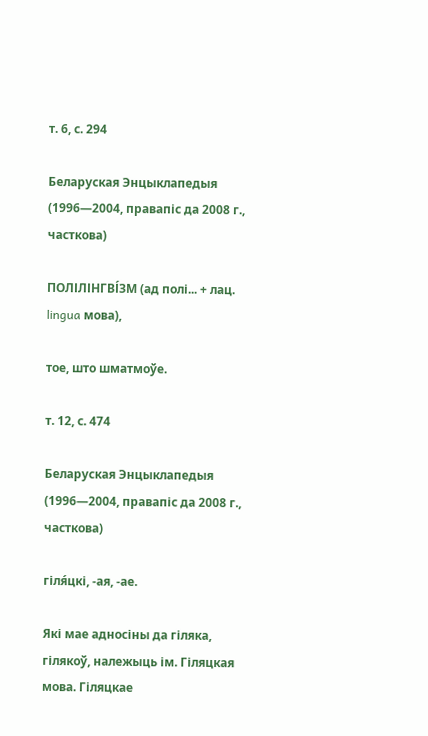т. 6, с. 294

Беларуская Энцыклапедыя (1996—2004, правапіс да 2008 г., часткова)

ПОЛІЛІНГВІ́ЗМ (ад полі... + лац. lingua мова),

тое, што шматмоўе.

т. 12, с. 474

Беларуская Энцыклапедыя (1996—2004, правапіс да 2008 г., часткова)

гіля́цкі, ‑ая, ‑ае.

Які мае адносіны да гіляка, гілякоў, належыць ім. Гіляцкая мова. Гіляцкае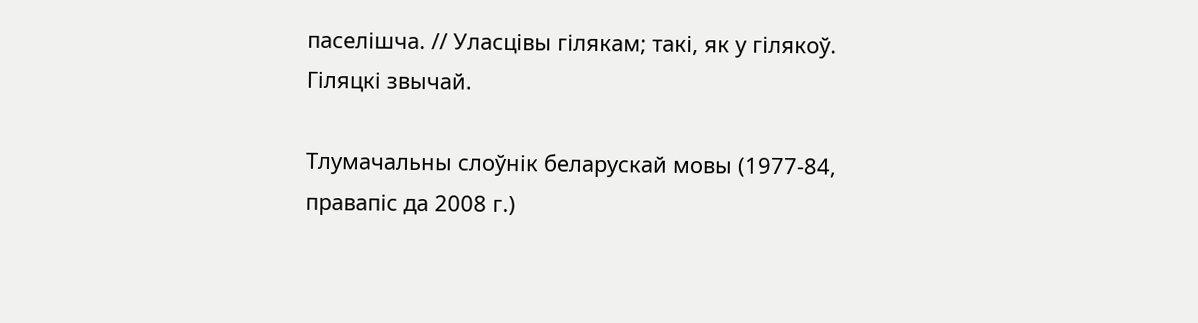паселішча. // Уласцівы гілякам; такі, як у гілякоў. Гіляцкі звычай.

Тлумачальны слоўнік беларускай мовы (1977-84, правапіс да 2008 г.)